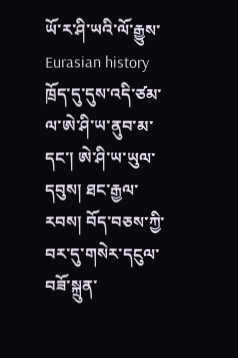ཡོ་ར་ཤི་ཡའི་ལོ་རྒྱུས་ Eurasian history ཁྲོད་དུ་དུས་འདི་ཙམ་ལ་ཨེ་ཤི་ཡ་ནུབ་མ་དང་། ཨེ་ཤི་ཡ་ཡུལ་དབུས། ཐང་རྒྱལ་རབས། བོད་བཅས་ཀྱི་བར་དུ་གསེར་དངུལ་བཟོ་སྐྲུན་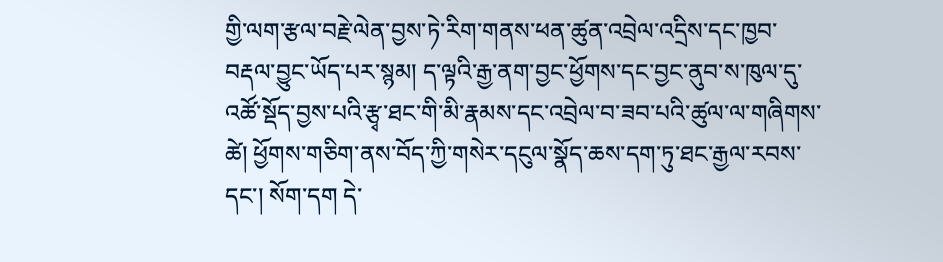གྱི་ལག་རྩལ་བརྗེ་ལེན་བྱས་ཏེ་རིག་གནས་ཕན་ཚུན་འབྲེལ་འདྲིས་དང་ཁྱབ་བརྡལ་བྱུང་ཡོད་པར་སྙམ། ད་ལྟའི་རྒྱ་ནག་བྱང་ཕྱོགས་དང་བྱང་ནུབ་ས་ཁུལ་དུ་འཚོ་སྡོད་བྱས་པའི་རྩྭ་ཐང་གི་མི་རྣམས་དང་འབྲེལ་བ་ཟབ་པའི་ཚུལ་ལ་གཞིགས་ཚེ། ཕྱོགས་གཅིག་ནས་བོད་ཀྱི་གསེར་དངུལ་སྣོད་ཆས་དག་ཏུ་ཐང་རྒྱལ་རབས་དང་། སོག་དག དེ་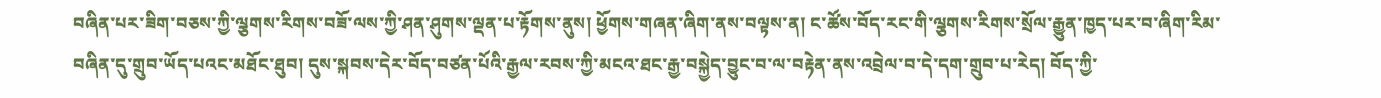བཞིན་པར་ཟིག་བཅས་ཀྱི་ལྕགས་རིགས་བཟོ་ལས་ཀྱི་ཤན་ཤུགས་ལྡན་པ་རྟོགས་ནུས། ཕྱོགས་གཞན་ཞིག་ནས་བལྟས་ན། ང་ཚོས་བོད་རང་གི་ལྕགས་རིགས་སྲོལ་རྒྱུན་ཁྱད་པར་བ་ཞིག་རིམ་བཞིན་དུ་གྲུབ་ཡོད་པའང་མཐོང་ཐུབ། དུས་སྐབས་དེར་བོད་བཙན་པོའི་རྒྱལ་རབས་ཀྱི་མངའ་ཐང་རྒྱ་བསྐྱེད་བྱུང་བ་ལ་བརྟེན་ནས་འབྲེལ་བ་དེ་དག་གྲུབ་པ་རེད། བོད་ཀྱི་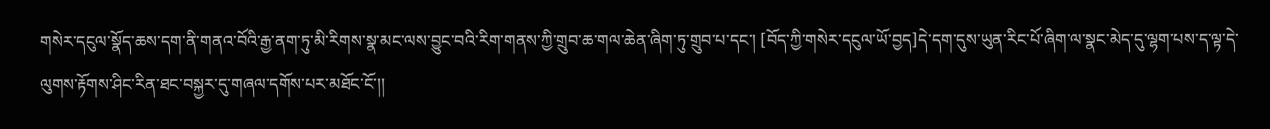གསེར་དངུལ་སྣོད་ཆས་དག་ནི་གནའ་བོའི་རྒྱ་ནག་ཏུ་མི་རིགས་སྣ་མང་ལས་བྱུང་བའི་རིག་གནས་ཀྱི་གྲུབ་ཆ་གལ་ཆེན་ཞིག་ཏུ་གྲུབ་པ་དང་། [བོད་ཀྱི་གསེར་དངུལ་ཡོ་བྱད]དེ་དག་དུས་ཡུན་རིང་པོ་ཞིག་ལ་སྣང་མེད་དུ་ལྷག་པས་ད་ལྟ་དེ་ལུགས་རྟོགས་ཤིང་རིན་ཐང་བསྐྱར་དུ་གཞལ་དགོས་པར་མཐོང་ངོ་།།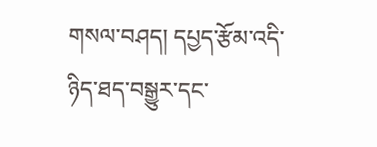གསལ་བཤད། དཔྱད་རྩོམ་འདི་ཉིད་ཐད་བསྒྱུར་དང་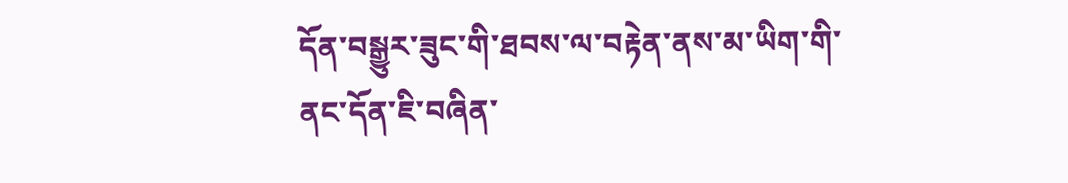དོན་བསྒྱུར་ཟུང་གི་ཐབས་ལ་བརྟེན་ནས་མ་ཡིག་གི་ནང་དོན་ཇི་བཞིན་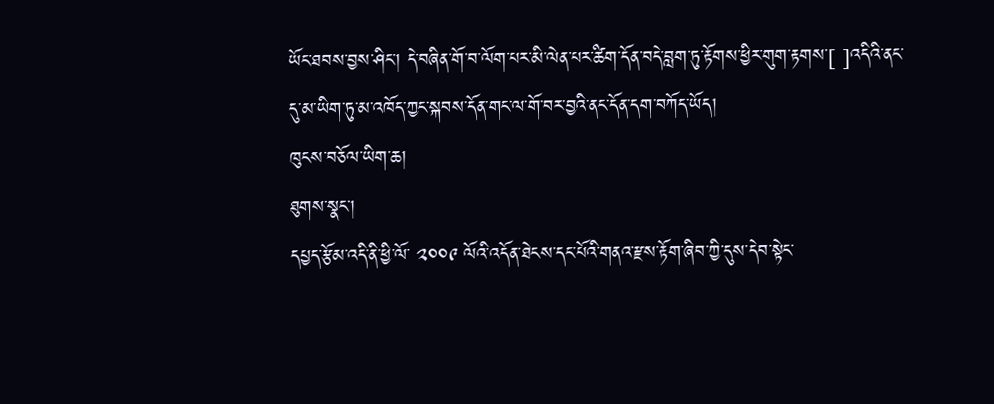ཡོང་ཐབས་བྱས་ཤིང་། དེ་བཞིན་གོ་བ་ལོག་པར་མི་ལེན་པར་ཚིག་དོན་བདེ་བླག་ཏུ་རྟོགས་ཕྱིར་གུག་རྟགས་[ ]འདིའི་ནང་དུ་མ་ཡིག་ཏུ་མ་འཁོད་ཀྱང་སྐབས་དོན་གང་ལ་གོ་བར་བྱའི་ནང་དོན་དག་བཀོད་ཡོད།
ཁུངས་བཅོལ་ཡིག་ཆ།
ཐུགས་སྣང་།
དཔྱད་རྩོམ་འདི་ནི་ཕྱི་ལོ་ ༢༠༠༩ ལོའི་འདོན་ཐེངས་དང་པོའི་གནའ་རྫས་རྟོག་ཞིབ་ཀྱི་དུས་དེབ་སྟེང་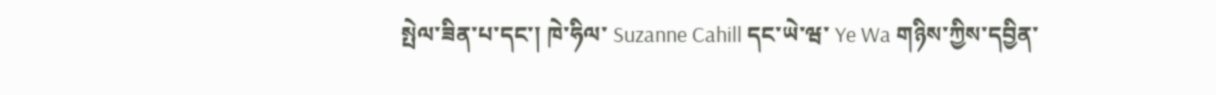སྤེལ་ཟིན་པ་དང་། ཁེ་ཧིལ་ Suzanne Cahill དང་ཡེ་ཝ་ Ye Wa གཉིས་ཀྱིས་དབྱིན་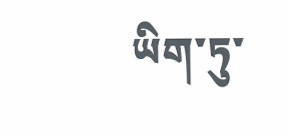ཡིག་ཏུ་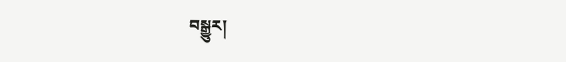བསྒྱུར།